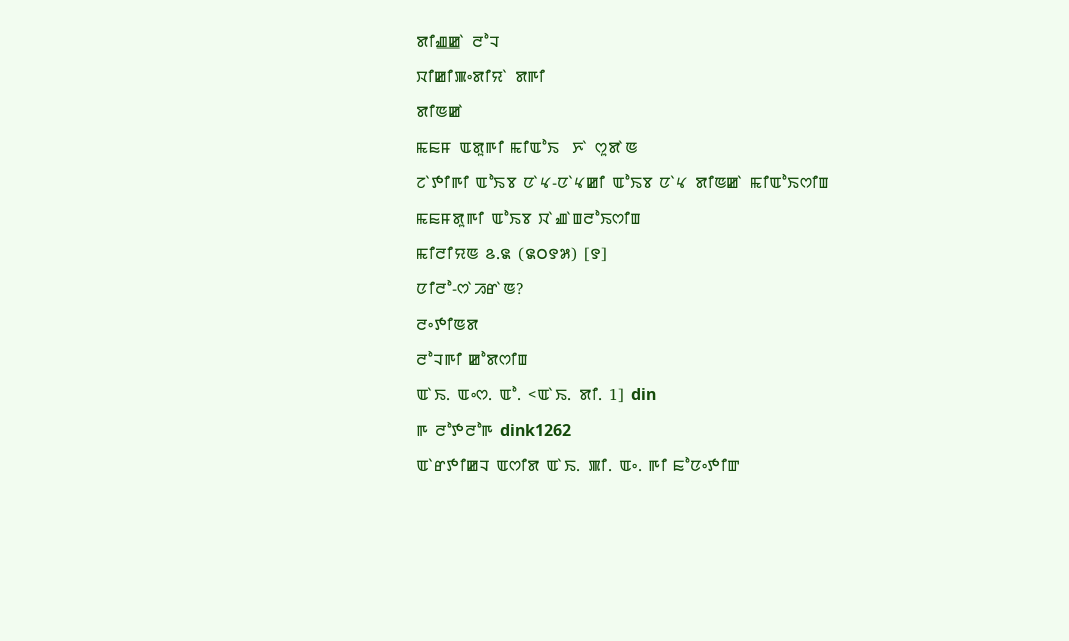ꯗꯤꯉ꯭ꯀꯥ ꯂꯣꯜ
ꯋꯤꯀꯤꯄꯦꯗꯤꯌꯥ ꯗꯒꯤ
ꯗꯤꯟꯀꯥ
ꯃꯐꯝ ꯑꯗꯨꯒꯤ ꯃꯤꯑꯣꯏ  ꯈꯥ ꯁꯨꯗꯥꯟ
ꯖꯥꯇꯤꯒꯤ ꯑꯣꯏꯕ ꯅꯥꯠ-ꯅꯥꯠꯀꯤ ꯑꯣꯏꯕ ꯅꯥꯠ ꯗꯤꯟꯀꯥ ꯃꯤꯑꯣꯏꯁꯤꯡ
ꯃꯐꯝꯗꯨꯒꯤ ꯑꯣꯏꯕ ꯋꯥꯉꯥꯡꯂꯣꯏꯁꯤꯡ
ꯃꯤꯂꯤꯌꯟ ꯴.꯲ (꯲꯰꯱꯷) [꯱]
ꯅꯤꯂꯣ-ꯁꯥꯍꯔꯥꯟ?
ꯂꯦꯇꯤꯟꯗ
ꯂꯣꯜꯒꯤ ꯀꯣꯗꯁꯤꯡ
ꯑꯥꯏ. ꯑꯦꯁ. ꯑꯣ. <ꯑꯥꯏ. ꯗꯤ. 1] din
ꯒ ꯂꯣꯇꯂꯣꯒ dink1262
ꯑꯥꯔꯇꯤꯀꯜ ꯑꯁꯤꯗ ꯑꯥꯏ. ꯄꯤ. ꯑꯦ. ꯒꯤ ꯐꯣꯅꯦꯇꯤꯛ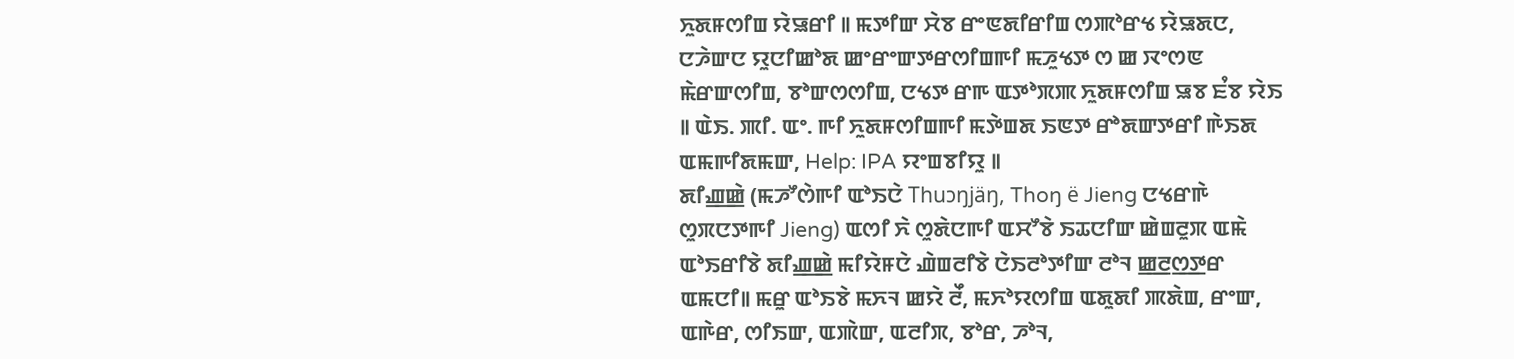ꯈꯨꯗꯝꯁꯤꯡ ꯌꯥꯎꯔꯤ ꯫ ꯃꯇꯤꯛ ꯆꯥꯕ ꯔꯦꯟꯗꯤꯔꯤꯡ ꯁꯄꯣꯔꯠ ꯌꯥꯎꯗꯅ, ꯅꯍꯥꯛꯅ ꯌꯨꯅꯤꯀꯣꯗ ꯀꯦꯔꯦꯛꯇꯔꯁꯤꯡꯒꯤ ꯃꯍꯨꯠꯇ ꯁ ꯀ ꯋꯦꯁꯟ ꯃꯥꯔꯛꯁꯤꯡ, ꯕꯣꯛꯁꯁꯤꯡ, ꯅꯠꯇ ꯔꯒ ꯑꯇꯣꯞꯄ ꯈꯨꯗꯝꯁꯤꯡ ꯎꯕ ꯐꯪꯕ ꯌꯥꯏ ꯫ ꯑꯥꯏ. ꯄꯤ. ꯑꯦ. ꯒꯤ ꯈꯨꯗꯝꯁꯤꯡꯒꯤ ꯃꯇꯥꯡꯗ ꯏꯟꯇ ꯔꯣꯗꯛꯇꯔꯤ ꯒꯥꯏꯗ ꯑꯃꯒꯤꯗꯃꯛ, Help: IPA ꯌꯦꯡꯕꯤꯌꯨ ꯫
ꯗꯤꯉ꯭ꯀꯥ (ꯃꯍꯧꯁꯥꯒꯤ ꯑꯣꯏꯅꯥ Thuɔŋjäŋ, Thoŋ ë Jieng ꯅꯠꯔꯒꯥ ꯁꯨꯞꯅꯇꯒꯤ Jieng) ꯑꯁꯤ ꯈꯥ ꯁꯨꯗꯥꯅꯒꯤ ꯑꯆꯧꯕꯥ ꯏꯊꯅꯤꯛ ꯀꯥꯡꯂꯨꯞ ꯑꯃꯥ ꯑꯣꯏꯔꯤꯕꯥ ꯗꯤꯉ꯭ꯀꯥ ꯃꯤꯌꯥꯝꯅꯥ ꯉꯥꯡꯂꯤꯕꯥ ꯅꯥꯏꯂꯣꯇꯤꯛ ꯂꯣꯜ ꯀ꯭ꯂꯁ꯭ꯇꯔ ꯑꯃꯅꯤ꯫ ꯃꯔꯨ ꯑꯣꯏꯕꯥ ꯃꯈꯜ ꯀꯌꯥ ꯂꯩ, ꯃꯈꯣꯌꯁꯤꯡ ꯑꯗꯨꯗꯤ ꯄꯗꯥꯡ, ꯔꯦꯛ, ꯑꯒꯥꯔ, ꯁꯤꯏꯛ, ꯑꯄꯥꯛ, ꯑꯂꯤꯞ, ꯕꯣꯔ, ꯍꯣꯜ,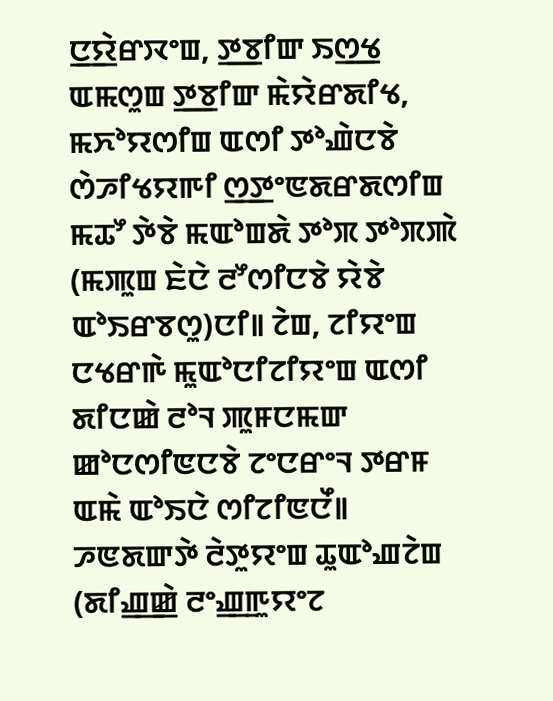ꯅ꯭ꯌꯥꯔꯋꯦꯡ, ꯇ꯭ꯕꯤꯛ ꯏꯁ꯭ꯠ ꯑꯃꯁꯨꯡ ꯇ꯭ꯕꯤꯛ ꯃꯥꯌꯥꯔꯗꯤꯠ, ꯃꯈꯣꯌꯁꯤꯡ ꯑꯁꯤ ꯇꯣꯉꯥꯅꯕꯥ ꯁꯥꯍꯤꯠꯌꯒꯤ ꯁ꯭ꯇꯦꯟꯗꯔꯗꯁꯤꯡ ꯃꯊꯧ ꯇꯥꯕꯥ ꯃꯑꯣꯡꯗꯥ ꯇꯣꯞ ꯇꯣꯞꯄꯥ (ꯃꯄꯨꯡ ꯐꯥꯅꯥ ꯂꯧꯁꯤꯅꯕꯥ ꯌꯥꯕꯥ ꯑꯣꯏꯔꯕꯁꯨ)ꯅꯤ꯫ ꯖꯥꯡ, ꯖꯤꯌꯦꯡ ꯅꯠꯔꯒꯥ ꯃꯨꯑꯣꯅꯤꯖꯤꯌꯦꯡ ꯑꯁꯤ ꯗꯤꯅꯀꯥ ꯂꯣꯜ ꯄꯨꯝꯅꯃꯛ ꯀꯣꯅꯁꯤꯟꯅꯕꯥ ꯖꯦꯅꯔꯦꯜ ꯇꯔꯝ ꯑꯃꯥ ꯑꯣꯏꯅꯥ ꯁꯤꯖꯤꯟꯅꯩ꯫ ꯍꯟꯗꯛꯇꯥ ꯂꯥꯇꯨꯌꯦꯡ ꯊꯨꯑꯣꯉꯖꯥꯡ (ꯗꯤꯉ꯭ꯀꯥ ꯂꯦꯉ꯭ꯒꯨꯌꯦꯖ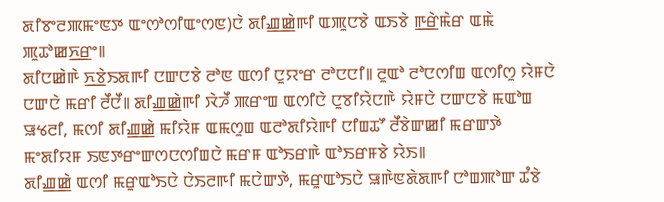ꯗꯤꯕꯦꯂꯄꯃꯦꯟꯇ ꯑꯦꯁꯣꯁꯤꯑꯦꯁꯟ)ꯅꯥ ꯗꯤꯉ꯭ꯀꯥꯒꯤ ꯑꯄꯨꯅꯕꯥ ꯑꯏꯕꯥ ꯒ꯭ꯔꯥꯃꯥꯔ ꯑꯃꯥ ꯄꯨꯊꯣꯀꯈ꯭ꯔꯦ꯫
ꯗꯤꯅꯀꯥꯒꯥ ꯈ꯭ꯕꯥꯏꯗꯒꯤ ꯅꯛꯅꯕꯥ ꯂꯣꯟ ꯑꯁꯤ ꯅꯨꯌꯦꯔ ꯂꯣꯅꯅꯤ꯫ ꯂꯨꯑꯣ ꯂꯣꯅꯁꯤꯡ ꯑꯁꯤꯁꯨ ꯌꯥꯝꯅꯥ ꯅꯛꯅꯥ ꯃꯔꯤ ꯂꯩꯅꯩ꯫ ꯗꯤꯉ꯭ꯀꯥꯒꯤ ꯋꯥꯍꯩ ꯄꯔꯦꯡ ꯑꯁꯤꯅꯥ ꯅꯨꯕꯤꯌꯥꯅꯒꯥ ꯌꯥꯝꯅꯥ ꯅꯛꯅꯕꯥ ꯃꯑꯣꯡ ꯎꯠꯂꯤ, ꯃꯁꯤ ꯗꯤꯉ꯭ꯀꯥ ꯃꯤꯌꯥꯝ ꯑꯃꯁꯨꯡ ꯑꯂꯣꯗꯤꯌꯥꯒꯤ ꯅꯤꯡꯊꯧ ꯂꯩꯕꯥꯛꯀꯤ ꯃꯔꯛꯇꯥ ꯃꯦꯗꯤꯌꯝ ꯏꯟꯇꯔꯦꯛꯁꯅꯁꯤꯡꯅꯥ ꯃꯔꯝ ꯑꯣꯏꯔꯒꯥ ꯑꯣꯏꯔꯝꯕꯥ ꯌꯥꯏ꯫
ꯗꯤꯉ꯭ꯀꯥ ꯑꯁꯤ ꯃꯔꯨꯑꯣꯏꯅꯥ ꯅꯥꯏꯂꯒꯤ ꯃꯅꯥꯛꯇꯥ, ꯃꯔꯨꯑꯣꯏꯅꯥ ꯎꯒꯥꯟꯗꯥꯗꯒꯤ ꯅꯣꯡꯄꯣꯛ ꯊꯪꯕꯥ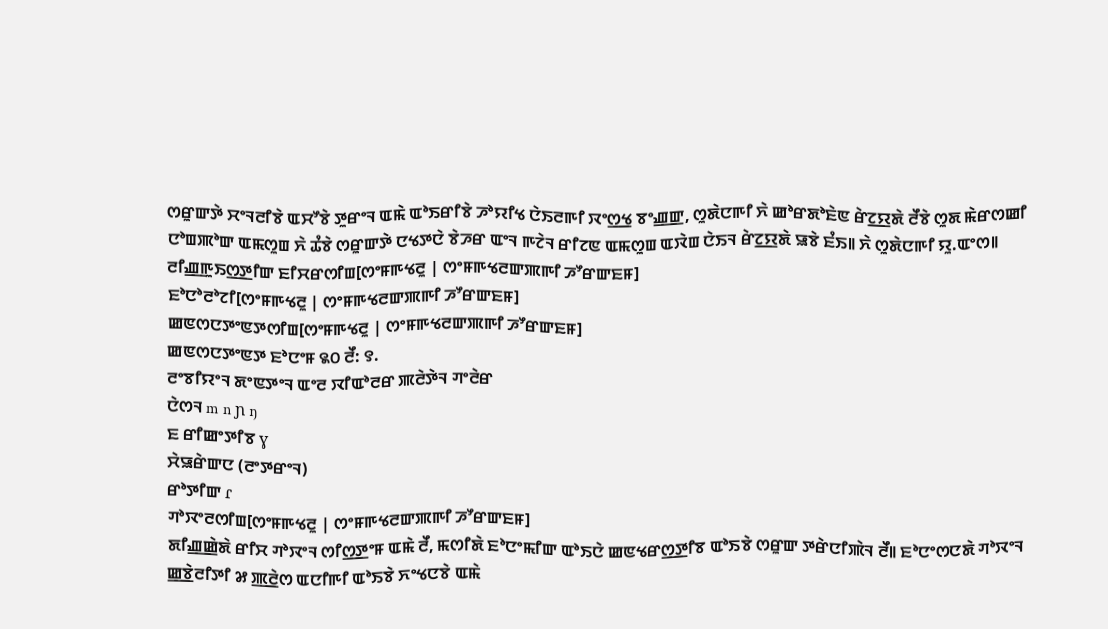ꯁꯔꯨꯛꯇꯥ ꯆꯦꯜꯂꯤꯕꯥ ꯑꯆꯧꯕꯥ ꯇꯨꯔꯦꯜ ꯑꯃꯥ ꯑꯣꯏꯔꯤꯕꯥ ꯍꯣꯌꯤꯠ ꯅꯥꯏꯂꯒꯤ ꯋꯦꯁ꯭ꯠ ꯕꯦꯉ꯭ꯛ, ꯁꯨꯗꯥꯅꯒꯤ ꯈꯥ ꯀꯣꯔꯗꯣꯐꯥꯟ ꯔꯥꯖ꯭ꯌꯗꯥ ꯂꯩꯕꯥ ꯁꯨꯗ ꯃꯥꯔꯁꯀꯤ ꯅꯣꯡꯄꯣꯛ ꯑꯃꯁꯨꯡ ꯈꯥ ꯊꯪꯕꯥ ꯁꯔꯨꯛꯇꯥ ꯅꯠꯇꯅꯥ ꯕꯥꯍꯔ ꯑꯦꯜ ꯒꯖꯥꯜ ꯔꯤꯖꯟ ꯑꯃꯁꯨꯡ ꯑꯋꯥꯡ ꯅꯥꯏꯜ ꯔꯥꯖ꯭ꯌꯗꯥ ꯎꯕꯥ ꯐꯪꯏ꯫ ꯈꯥ ꯁꯨꯗꯥꯅꯒꯤ ꯌꯨ.ꯑꯦꯁ꯫
ꯂꯤꯉ꯭ꯒꯨꯏꯁ꯭ꯇꯤꯛ ꯐꯤꯆꯔꯁꯤꯡ[ꯁꯦꯝꯒꯠꯂꯨ | ꯁꯦꯝꯒꯠꯂꯛꯄꯒꯤ ꯍꯧꯔꯛꯐꯝ]
ꯐꯣꯅꯣꯂꯣꯖꯤ[ꯁꯦꯝꯒꯠꯂꯨ | ꯁꯦꯝꯒꯠꯂꯛꯄꯒꯤ ꯍꯧꯔꯛꯐꯝ]
ꯀꯟꯁꯅꯇꯦꯟꯇꯁꯤꯡ[ꯁꯦꯝꯒꯠꯂꯨ | ꯁꯦꯝꯒꯠꯂꯛꯄꯒꯤ ꯍꯧꯔꯛꯐꯝ]
ꯀꯟꯁꯅꯇꯦꯟꯇ ꯐꯣꯅꯦꯝ ꯲꯰ ꯂꯩ: ꯱.
ꯂꯦꯕꯤꯌꯦꯜ ꯗꯦꯟꯇꯦꯜ ꯑꯦꯂ ꯋꯤꯑꯣꯂꯔ ꯄꯂꯥꯇꯥꯜ ꯚꯦꯂꯥꯔ
ꯅꯥꯁꯜ m n ɲ ŋ
ꯐ ꯔꯤꯀꯦꯇꯤꯕ ɣ
ꯆꯥꯎꯔꯥꯛꯅ (ꯂꯦꯇꯔꯦꯜ)
ꯔꯣꯇꯤꯛ ɾ
ꯚꯣꯋꯦꯂꯁꯤꯡ[ꯁꯦꯝꯒꯠꯂꯨ | ꯁꯦꯝꯒꯠꯂꯛꯄꯒꯤ ꯍꯧꯔꯛꯐꯝ]
ꯗꯤꯉ꯭ꯀꯥꯗꯥ ꯔꯤꯆ ꯚꯣꯋꯦꯜ ꯁꯤꯁ꯭ꯇꯦꯝ ꯑꯃꯥ ꯂꯩ, ꯃꯁꯤꯗꯥ ꯐꯣꯅꯦꯃꯤꯛ ꯑꯣꯏꯅꯥ ꯀꯟꯠꯔꯁ꯭ꯇꯤꯕ ꯑꯣꯏꯕꯥ ꯁꯔꯨꯛ ꯇꯔꯥꯅꯤꯄꯥꯜ ꯂꯩ꯫ ꯐꯣꯅꯦꯁꯅꯗꯥ ꯚꯣꯋꯦꯜ ꯀ꯭ꯕꯥꯂꯤꯇꯤ ꯷ ꯄ꯭ꯂꯥꯁ ꯑꯅꯤꯒꯤ ꯑꯣꯏꯕꯥ ꯈꯦꯠꯅꯕꯥ ꯑꯃꯥ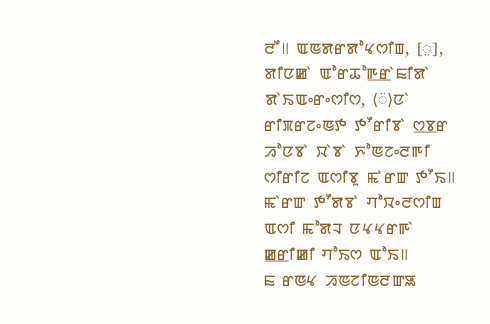ꯂꯩ꯫ ꯑꯟꯗꯔꯗꯣꯠꯁꯤꯡ, [◌̤], ꯗꯤꯅꯀꯥ ꯑꯣꯔꯊꯣꯒ꯭ꯔꯥꯐꯤꯗꯥ ꯗꯥꯏꯑꯦꯔꯦꯁꯤꯁ, ⟨◌̈⟩ꯅꯥ ꯔꯤꯞꯔꯖꯦꯟꯇ ꯇꯧꯔꯤꯕꯥ ꯁ꯭ꯕꯔ ꯍꯣꯅꯕꯥ ꯋꯥꯕꯥ ꯈꯣꯟꯖꯦꯂꯒꯤ ꯁꯤꯔꯤꯖ ꯑꯁꯤꯕꯨ ꯃꯥꯔꯛ ꯇꯧꯏ꯫ ꯃꯥꯔꯛ ꯇꯧꯗꯕꯥ ꯚꯣꯋꯦꯂꯁꯤꯡ ꯑꯁꯤ ꯃꯣꯗꯜ ꯅꯠꯠꯔꯒꯥ ꯀ꯭ꯔꯤꯀꯤ ꯚꯣꯏꯁ ꯑꯣꯏ꯫
ꯐ ꯔꯟꯠ ꯍꯟꯖꯤꯟꯂꯛꯎ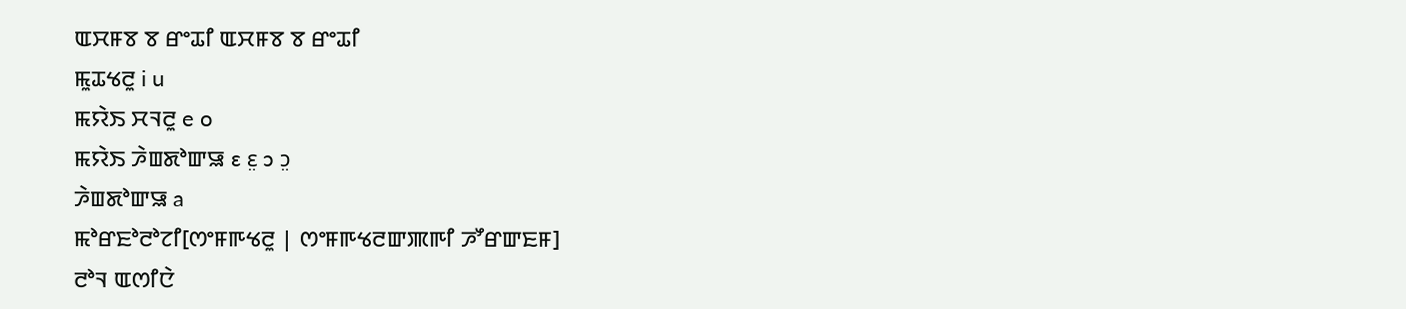ꯑꯆꯝꯕ ꯕ ꯔꯦꯊꯤ ꯑꯆꯝꯕ ꯕ ꯔꯦꯊꯤ
ꯃꯨꯊꯠꯂꯨ i u
ꯃꯌꯥꯏ ꯆꯜꯂꯨ e o
ꯃꯌꯥꯏ ꯍꯥꯡꯗꯣꯛꯎ ɛ ɛ̤ ɔ ɔ̤
ꯍꯥꯡꯗꯣꯛꯎ a
ꯃꯣꯔꯐꯣꯂꯣꯖꯤ[ꯁꯦꯝꯒꯠꯂꯨ | ꯁꯦꯝꯒꯠꯂꯛꯄꯒꯤ ꯍꯧꯔꯛꯐꯝ]
ꯂꯣꯜ ꯑꯁꯤꯅꯥ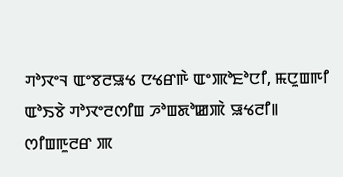ꯚꯣꯋꯦꯜ ꯑꯦꯕꯂꯎꯠ ꯅꯠꯔꯒꯥ ꯑꯦꯄꯣꯐꯣꯅꯤ, ꯃꯅꯨꯡꯒꯤ ꯑꯣꯏꯕꯥ ꯚꯣꯋꯦꯂꯁꯤꯡ ꯍꯣꯡꯗꯣꯀꯄꯥ ꯎꯠꯂꯤ꯫
ꯁꯤꯡꯒꯨꯂꯔ ꯄ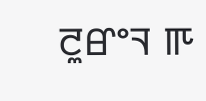ꯂꯨꯔꯦꯜ ꯒ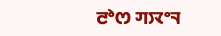ꯂꯣꯁ ꯚꯋꯦꯜ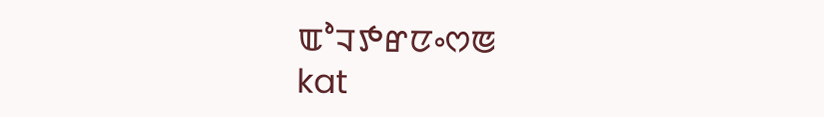ꯑꯣꯜꯇꯔꯅꯦꯁꯟ
kat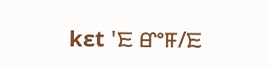kɛt 'ꯐ ꯔꯦꯝ/ꯐ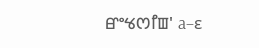ꯔꯦꯠꯁꯤꯡ' a–ɛ